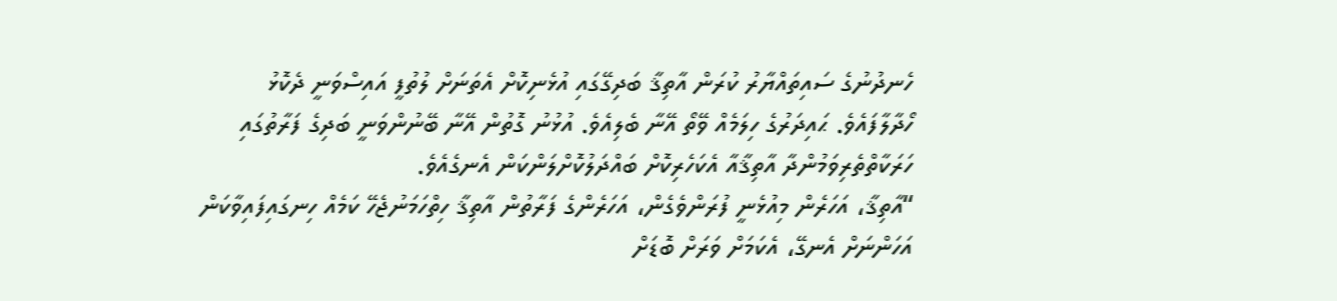ހެނދުނުގެ ސައިތައްޔާރު ކުރަން އާތިޤާ ބަދިގޭގައި އުޅެނިކޮށް އެތަނަށް ލުތުފީ އައިސްވަނީ ދެކޮޅު ހޯދާލާފައެވެ. ޙައިދަރުގެ ހިލަމެއް ވޭތޯ އޭނާ ބެލިއެވެ. އުޅުނު ގޮތުން އޭނާ ބޭނުންވަނީ ބަދިގެ ފަރާތުގައި ހަރަކާތްތެރިވަމުންދާ އާތިޤާއާ އެކަހެރިކޮށް ބައްދަލުކޮށްލަންކަން އެނގެއެވެ.
“އާތިޤާ، އަހަރެން މިއުޅެނީ ފުރަންވެގެން، އަހަރެންގެ ފަރާތުން އާތިޤާ ހިތްހަމަނުޖެހޭ ކަމެއް ހިނގައިފައިވާކަން އަހަންނަށް އެނގޭ، އެކަމަށް ވަރަށް ބޮޑަށް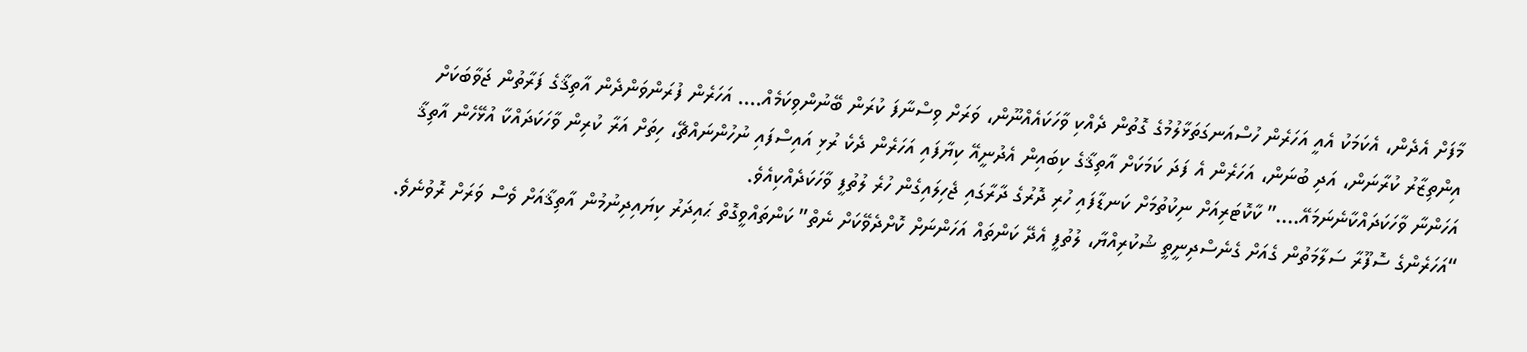މާފަށް އެދެން، އެކަމަކު އެއީ އަހަރެން ހުސްއަނގަތަޅާލުމުގެ ގޮތުން ދެއްކި ވާހަކައެއްނޫން، ވަރަށް ވިސްނާފަ ކުރަން ބޭނުންވިކަމެއް…. އަހަރެން ފުރަންވަންދެން އާތިޤާގެ ފަރާތުން ޖަވާބަކަށް އިންތިޒާރު ކުރާނަން، އަދި ބުނަން، އަހަރެން އެ ފަދަ ކަމަކަށް އާތިޤާގެ ކިބައިން އެދުނީއޭ ކިޔާފައި އަހަރެން ދެކެ ރުޅި އައިސްފައި ނުހުންނައްޗޭ، ހިތަށް އަރާ ކުރިން ވާހަކަދައްކާ އުޅޭހެން އާތިޤާ އަހަންނާ ވާހަކަދައްކާނެނަމައޭ….” ކާކޮޓަރިއަށް ނިކުތުމަށް ކަނޑާފައި ހުރި ދޮރުގެ ދާރާގައި ޖެހިލައިގެން ހުރެ ލުތުފީ ވާހަކަދެއްކިއެވެ.
“އަހަރެންގެ ސޮފޫރާ ސަލާމަތުން ގެއަށް ގެނެސްދިނީތީ ޝުކުރިއްޔާ، ލުތުފީ އެދޭ ކަންތައް އަހަންނަށް ކޮށްދެވޭކަށް ނެތް” ކަންތައްވީގޮތް ޙައިދަރު ކިޔައިދިނުމުން އާތިޤާއަށް ވެސް ވަރަށް ރޮވުނެވެ.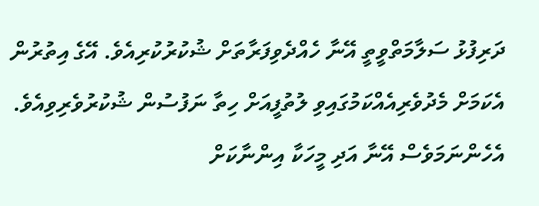ދަރިފުޅު ސަލާމަތްވީތީ އޭނާ ހެއްދެވިފަރާތަށް ޝުކުރުކުރިއެވެ. އޭގެ އިތުރުން އެކަމަށް މެދުވެރިއެއްކަމުގައިވި ލުތުފީއަށް ހިތާ ނަފުސުން ޝުކުރުވެރިވިއެވެ. އެހެންނަމަވެސް އޭނާ އަދި މީހަކާ އިންނާކަށް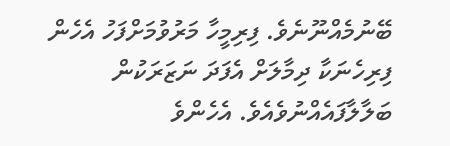ބޭނުމެއްނޫނެވެ. ފިރިމީހާ މަރުވުމަށްފަހު އެހެން ފިރިހެނަކާ ދިމާލަށް އެފަދަ ނަޒަރަކުން ބަލާލާފައެއްނުވެއެވެ. އެހެންވެ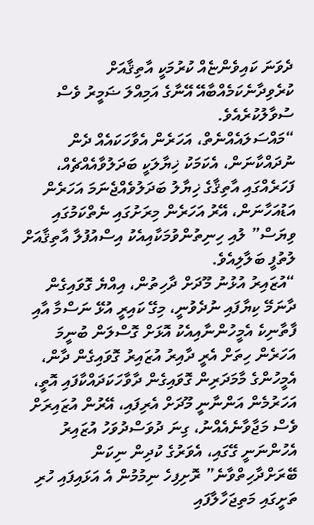ދެވަނަ ކައިވެންޏެއް ކުރުމަކީ އާތިޤާއަށް ކުރެވިދާނެކަމެއްބާއޭ އޭނާގެ އަމިއްލަ ޟަމީރު ވެސް ސުވާލުކުރެއެވެ.
“މައްސަލައެއްނެތް، އަހަރެން އެވާހަކައެއް ދެން ނުދައްކާނަން، އެކަމަކު ޚިޔާލަކީ ބަދަލުވާއެއްޗެއް، ފަހަރެއްގައި އާތިޤާގެ ޚިޔާލު ބަދަލުވެއްޖެނަމަ އަހަރެން އަޑުއަހާނަން، އޭރު އަހަރެން މިރަށުގައި ނެތްކަމުގައި ވިޔަސް” ލުއި ހިނިތުންވުމަކާއިއެކު އިސްއުފުލާ އާތިޤާއަށް ލުތުފީ ބަލާލިއެވެ.
“އުޒައިރު އުޅުނު މޫދަށް ދާހިތުން، އިއްޔެ ގޮވައިގެން ދާނަމޭ ކިޔާފައި ނުދެވުނީ، މިގޭ ކައިރީ އުޅޭ ނަސްމާ އާއި ފާތާނިކެ އެމީހުންނާއިއެކު އޮޅަށް ގޮސްލަން ބުނީމަ އަހަރެން ހިތަށް އެރީ ދާއިރު އުޒައިރު ގޮވައިގެން ދާން، އެމީހުންގެ މާމަދަރިން ގޮވައިގެން ދާވާހަކަދައްކާފައި އޮތީ، އަހަރުމެން އަންނާނީ މޫދަށް އެރިފައި، އޭރުން އުޒައިރަށް ވެސް މަޖާވާނެއެއްނު، ގިނަ ދުވަސްދުވަހު އުޒައިރު އެހުންނަނީ ގޭގައި، އެވަރުގެ ކުދިން ނިކަން ބޭރަށްދާހިތްވާނެ” ރޮށިފިހެ ނިމުމުން އެ އަޅައިފައި ހުރި ތަށީގައި މަތިޖަހާލާފައި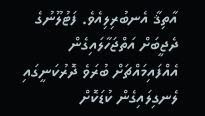އާތިޤާ އެނބުރިލިއެވެ. ފަޓުލޫނުގެ ދެޖީބަށް އަތްޖަހާލައިގެން އެއްފައިމައްޗަށް ބުރަވެ ދޮރުކަނީގައި ލެނގިލައިގެން ކުޑަކޮށް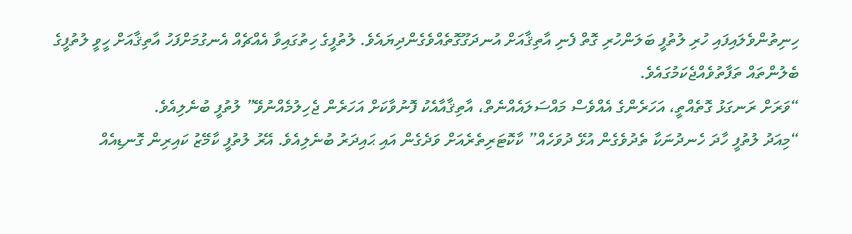ހިނިތުންވެލައިފައި ހުރި ލުތުފީ ބަލަންހުރި ގޮތް ފެނި އާތިޤާއަށް އުނދަގޫގޮތެއްވެގެންދިޔައެވެ. ލުތުފީގެ ހިތުގައިވާ އެއްޗެއް އެނގުމަށްފަހު އާތިޤާއަށް ހީވީ ލުތުފީގެ ބެލުންތައް ތަފާތުވެއްޖެކަމުގައެވެ.
“ވަރަށް ރަނގަޅު ގޮތެއްތީ، އަހަރެންގެ އެއްވެސް މައްސަލައެއްނެތް، އާތިޤާއާއެކު ފޮނުވާކަށް އަހަރެން ޖެހިލުމެއްނުވޭ” ލުތުފީ ބުނެލިއެވެ.
“މިއަދު ލުތުފީ ހާދަ ހެނދުނަކާ ތެދުވެގެން އުޅޭ ދުވަހެއް” ކާކޮޓަރިތެރެއަށް ވަދެގެން އައި ޙައިދަރު ބުނެލިއެވެ. އޭރު ލުތުފީ ކާމޭޒު ކައިރިން ގޮނޑިއެއް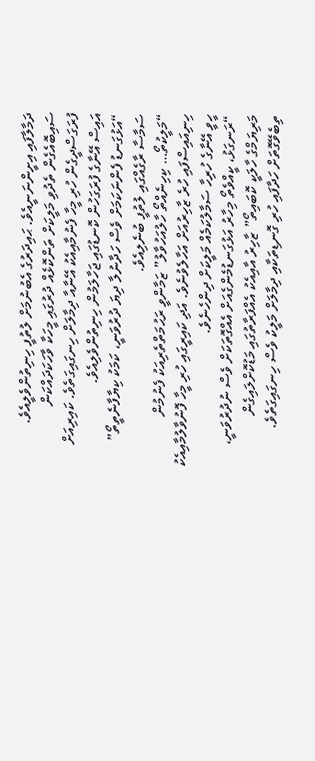ދަމާލާފައި އިށީންނަނީއެވެ. ޙައިދަރުގެ އެބުނުމަށް ލުތުފީ ހިނިތުންވެލީއެވެ.
ސައިބޮއެގެން ތެދުވި މަލީކަށް ތަންކޮޅެއް ދުރުގައި މީހަކާ ވާހަކަދައްކަން ފުރަގަސްދީގެން ހުރި މީހާ ފެނުމާއިއެކު އޭނާއާ ދިމާލަށް ހިނގައިގަތެވެ. ކައިރިއަށް އައިސް އޭނާގެ ފުރަގަހުން ކޮނޑުގައި ޖަހާލަމުން ހިނިތުންވެލިއެވެ.
“އަޅުގަނޑު ފެންނަކަމަށް ވެސް ހަދާނުލާ ދިޔަ ދުރުވަނީ، ކަމަކު ކިޔާފާނެތީތޯ” ސަމާސާ ރާގެއްގައި ލުތުފީ ބުނެލިއެވެ.
“މަލީކުތޯ… ކިހިނެއްތޯ ހާލުއަހުވާލު” ޒަމާންވީ ރަޙުމަތްތެރިއަކު ފެނުމުން ހިނިއައިސްފައި ހުރެ ޒާހިރުއަށް އަހާލެވުނެވެ. އަދި ކައިރީގައި ހުރި މީހާ ފޮނުވާލުމާއިއެކު ހީވީ އޭނާގެ ހުރިހާ ސަމާލުކަމެއް މަލީކަށް ދިންހެނެވެ.
“ރަނގަޅު، ކީއްވެތޯ މިހާރު އަޅުގަނޑުމެންގެއަށް އެއްގޮތަކަށް ވެސް ނުދުރުވަނީ، މަރިޔަމްގެ ހާލަކީ ކޮބައިތޯ” ޒާހިރު އާއިއެކު އެއްފަރާތުގައި މަޑުކޮށްލައިގެން ތިބެވޭގޮތަށް ހަދާފައި ހުރި ގޮނޑިތަކާއި ދިމާލަށް މަލީކު ވެސް ހިނގައިގަތެވެ.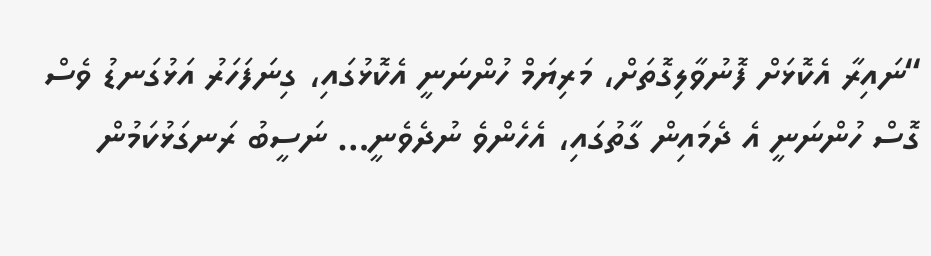“ނައިރާ އެކޮޅަށް ފޮނުވާލިގޮތަށް، މަރިޔަމް ހުންނަނީ އެކޮޅުގައި، ގިނަފަހަރު އަޅުގަނޑު ވެސް ގޮސް ހުންނަނީ އެ ދެމައިން ގާތުގައި، އެހެންވެ ނުދެވެނީ… ނަސީބު ރަނގަޅުކަމުން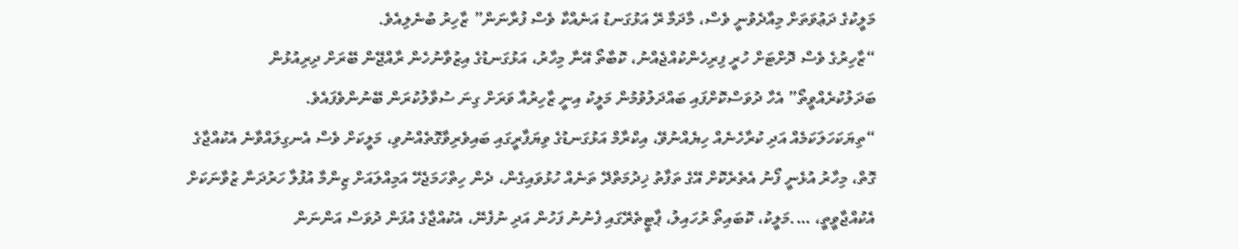މަލީކުގެ ދަޢުވަތަށް މިއާދެވުނީ ވެސް، މާދަމާ ރޭ އަޅުގަނޑު އަނެއްކާ ވެސް ފުރާނަން” ޒާހިރު ބުނެލިއެވެ.
“ޒާހިރުގެ ވެސް ދޮށްޓަށް ހުރީ ފިރިހެންކުއްޖެއްނު، ކޮބާތޯ އޭނާ މިހާރު، އަޅުގަނޑުގެ އިޒުވާނުހެން ރާއްޖޭން ބޭރަށް ދިރިއުޅުން ބަދަލުކުރެއްވީތޯ” އެހާ ދުވަސްކޮށްފައި ބައްދަލުވުމުން މަލީކު އިނީ ޒާހިރުއާ ވަރަށް ގިނަ ސުވާލުކުރަން ބޭނުންވެފައެވެ.
“ތިޔަކަހަލަކަމެއް އަދި ކުރާހެނެއް ހިޔެއްނުވޭ، އިކްރާމް އަޅުގަނޑުގެ ވިޔަފާރީގައި ބައިވެރިވާގޮތެއްނުވި، މަލީކަށް ވެސް އެނގިލައްވާނެ އެކުއްޖާގެ ގޮތް، މިހާރު އުޅެނީ ފޯނު އެތެރެކޮށް އޭގެ ތަފާތު ޚިދުމަތްދޭ ތަނެއް ހުޅުވައިގެން، ދެން ހިތްހަމަޖެހޭ އަމިއްލައަށް ޒިންމާ އުފުލާ ހަރުދަނާ ޒުވާނަކަށް އެކުއްޖާވީތީ، ….މަލީކު، ކޮބައިތޯ ރުހައިލު، ޕާޓީތެރޭގައި ފެނުނު ފަހުން އަދި ނުފެނޭ، އެކުއްޖާގެ އުފަން ދުވަސް އަންނަން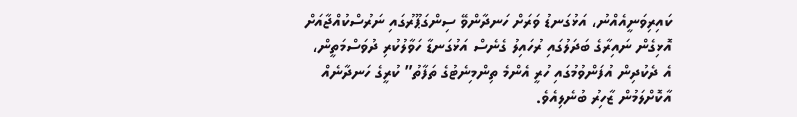ކައިރިވަނީއެއްނު، އަޅުގަނޑު ވަރަށް ހަނދާންވޭ ސިންގަޕޫރުގައި ނަރުސްކުއްޖާއަށް އޮޅިގެން ނައިރާގެ ބަދަލުގައި ރުހައިލު ގެނެސް އަޅުގަނޑާ ހަވާލުކުރި ދުވަސްމަތީން، އެ ދެކުދިން އުފަންވުމުގައި ހުރީ އެންމެ ތިންމިނެޓުގެ ތަފާތު” ކުރީގެ ހަނދާނެއް އާކޮށްލަމުން ޒާހިރު ބުނެލިއެވެ.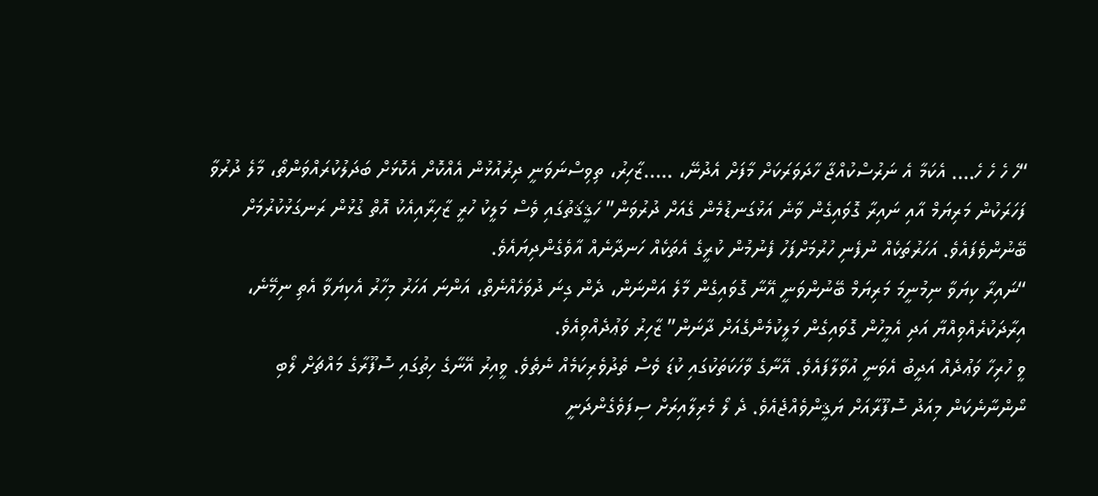“ހެ ހެ ހެ ހެ…. އެކަމާ އެ ނަރުސްކުއްޖާ ހާދަވަރަކަށް މާފަށް އެދުނޭ، …..ޒާހިރު، ތިވިސްނަވަނީ ދިރުއުޅުން އެއްކޮށް އެކޮޅަށް ބަދަލުކުރައްވަންތޯ، މާލެ ދުރުވާ ފަހަރަކުން މަރިޔަމް އާއި ނައިރާ ގޮވައިގެން ވާނެ އަޅުގަނޑުމެން ގެއަށް ދުރުވަން” ހަޤީޤަތުގައި ވެސް މަލީކު ހުރީ ޒާހިރާއިއެކު އޮތް ގުޅުން ރަނގަޅުކުރުމަށް ބޭނުންވެފައެވެ. އަހަރުތަކެއް ނުފެނި ހުރުމަށްފަހު ފެނުމުން ކުރީގެ އެތަކެއް ހަނދާނެއް އާވެގެންދިޔައެވެ.
“ނައިރާ ކިޔަވާ ނިމުނީމަ މަރިޔަމް ބޭނުންވަނީ އޭނާ ގޮވައިގެން މާލެ އަންނަން، ދެން ގިނަ ދުވަހެއްނެތް، އަންނަ އަހަރު މިހާރު އެކިޔަވާ އެތި ނިމޭނެ، އިރާދަކުރެއްވިއްޔާ އަދި އެމީހުން ގޮވައިގެން މަލީކުމެންގެއަށް ދާނަން” ޒާހިރު ވަޢުދެއްވިއެވެ.
ވީ ހުރިހާ ވަޢުދެއް އަދީބު އެވަނީ އުވާލާފައެވެ. އޭނާގެ ވާހަކަތަކުގައި ކުޑަ ވެސް ތެދުވެރިކަމެއް ނެތެވެ. ވީއިރު އޭނާގެ ހިތުގައި ސޮފޫރާގެ މައްޗަށް ލޯބި ނޯންނާނެކަން މިއަދު ސޮފޫރާއަށް ޔަޤީންވެއްޖެއެވެ. ދެ ލޯ މެރިލާއިރަށް ސިފަވެގެންދަނީ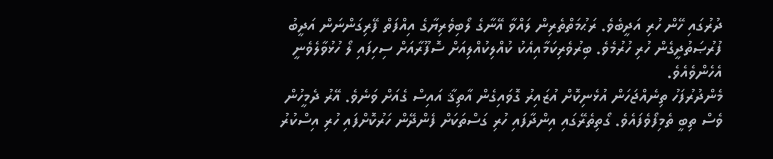ދުރުގައި ހޭން ހުރި އަދީބެވެ. ރަޙުމަތްތެރިން ލައްވާ އޭނާގެ ލޯބިވެރިޔާގެ އިއްފަތް ފޭރިގަންނަން އަދީބު ފުރުޞަތުދީގެން ހުރި ހުރުމެވެ. ބިރުވެރިކަމާއިއެކު ކުއްލިކުއްލިއަށް ސޮފޫރާއަށް ސިހިފައި ލޯ ހުޅުވާލެވެނީ އެހެންވެއެވެ.
މެންދުރުފަހު ތިނެއްޖަހަން އުޅެނިކޮށް އުޒައިރު ގޮވައިގެން އާތިޤާ އައިސް ގެއަށް ވަނެވެ. އޭރު ދެމީހުން ވެސް ތިބީ ތެމިފޯވެފައެވެ. ގޯތިތެރޭގައި އިންދާފައި ހުރި ގަސްތަކަށް ފެންދޭން ހަރުކޮށްފައި ހުރި އިސްކުރު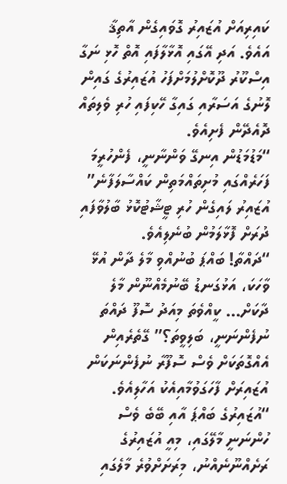ކައިރިއަށް އުޒައިރު ގޮވައިގެން އާތިޤާ އައެވެ. އަދި އޭގައި އޮޅާލާފައި އޮތް ހޮޅި ނަގާ އިސްކޫރު ދޫކޮށްލުމަށްފަހު އުޒައިރުގެ ގައިން ލޮނުގެ އަސަރާއި ގައިގާ ހޭކިފައި ހުރި ވެލިތައް ދޮއެދޭން ފެށިއެވެ.
“މަޑުމަޑުން އިނގޭ ވަންނާނީ، ފެންހުރީމަ ފަހަރެއްގައި މުށިތައްމަތިން ކައްސާލަފާނެ” އުޒައިރު ލައިގެން ހުރި ޓީޝާޓުކޮޅު ބާލުވާފައި ދުރަށް ފޮޅާލަމުން ބުނެލިއެވެ.
“ދައްތާ! ބައްޕަ ބުނުއްވި މާލެ ދާން އުޅޭ ވާހަކަ، އަޅުގަނޑު ބޭނުމެއްނޫން މާލެ ދާކަށް… ކީއްވެތަ މިއަދު ސޮފޫ ދައްތަ ނުފެންނަނީ، ބަލިވީތަ؟” ގޭތެރެއިން އެއްގޮތަކަށް ވެސް ސޮފޫރާ ނުފެންނަކަން އުޒައިރަށް ފާހަގަވުމާއިއެކު އަހާލިއެވެ.
“އުޒައިރުގެ ބައްޕަ އާއި ބޭބެ ވެސް ހުންނަނީ މާލޭގައި، މިއީ އުޒައިރުގެ ރަށެއްނޫނެއްނު، މިރަށަށްވުރެ މާލެގައި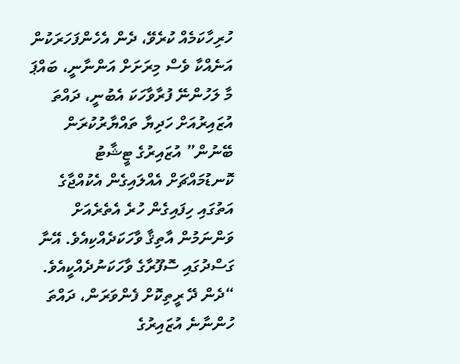ހުރިހާކަމެއް ކުރެވޭ، ދެން އެހެންފަހަރަކުން އަނެއްކާ ވެސް މިރަށަށް އަންނާނީ، ބައްޕަ މާ ލަހުންނޭ ފުރާވާހަކަ އެބުނީ، ދައްތަ އުޒައިރުއަށް ހަދިޔާ ތައްޔާރުކުރަން ބޭނުން” އުޒައިރުގެ ޓީޝާޓު ކޮނޑުމައްޗަށް އެއްލައިގެން އެކުއްޖާގެ އަތުގައި ހިފައިގެން ހުރެ އެތެރެއަށް ވަންނަމުން އާތިޤާ ވާހަކަދެއްކިއެވެ. އޭނާ ގަސްދުގައި ސޮފޫރާގެ ވާހަކަނުދެއްކީއެވެ.
“ދެން ދޭ ރީތިކޮށް ފެންވަރަން، ދައްތަ ހުންނާނެ އުޒައިރުގެ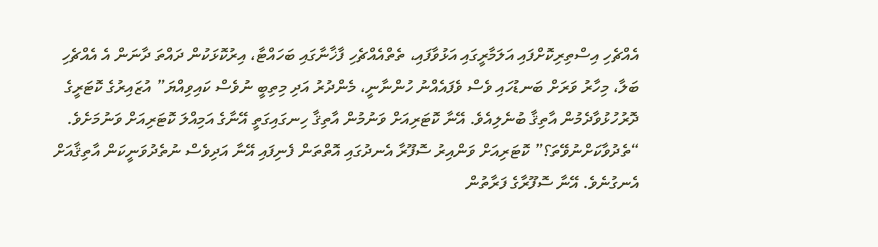އެއްޗެހި އިސްތިރިކޮށްފައި އަލަމާރީގައި އަޅުވާފައި، ތެތްއެއްޗެހި ފާޚާނާގައި ބަހައްޓާ، އިރުކޮޅަކުން ދައްތަ ދާނަން އެ އެއްޗެހި ބަލާ، މިހާރު ވަރަށް ބަނޑުހައި ވެސް ވެފައެއްނު ހުންނާނީ، މެންދުރު އަދި މިތިބީ ނުވެސް ކައިވިއްޔަ” އުޒައިރުގެ ކޮޓަރީގެ ދޮރުހުޅުވާދެމުން އާތިޤާ ބުނެލިއެވެ. އޭނާ ކޮޓަރިއަށް ވަނުމުން އާތިޤާ ހިނގައިގަތީ އޭނާގެ އަމިއްލަ ކޮޓަރިއަށް ވަނުމަށެވެ.
“ތެދުވާކަށްނުވޭތަ؟” ކޮޓަރިއަށް ވަންއިރު ސޮފޫރާ އެނދުގައި އޮތްތަން ފެނިފައި އޭނާ އަދިވެސް ނުތެދުވަނީކަން އާތިޤާއަށް އެނގުނެވެ. އޭނާ ސޮފޫރާގެ ފަރާތުން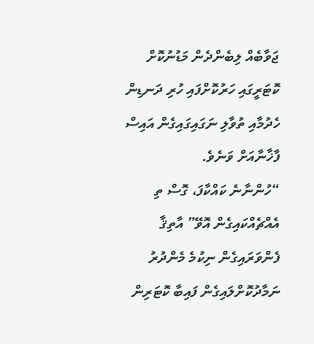ޖަވާބެއް ލިބެންދެން މަޑުނުކޮށް ކޮޓަރީގައި ހަރުކޮށްފައި ހުރި ދަނޑިން ހެދުމާއި ތުވާލި ނަގައިގައިގެން އައިސް ފާޚާނާއަށް ވަނެވެ.
“ހުންނާނެ ކައްކާފަ، ގޮސް ތި އެއްޗެއްކައިގެން އޮވޭ” އާތިޤާ ފެންވަރައިގެން ނިކުމެ މެންދުރު ނަމާދުކޮށްލައިގެން ފައިބާ ކޮޓަރިން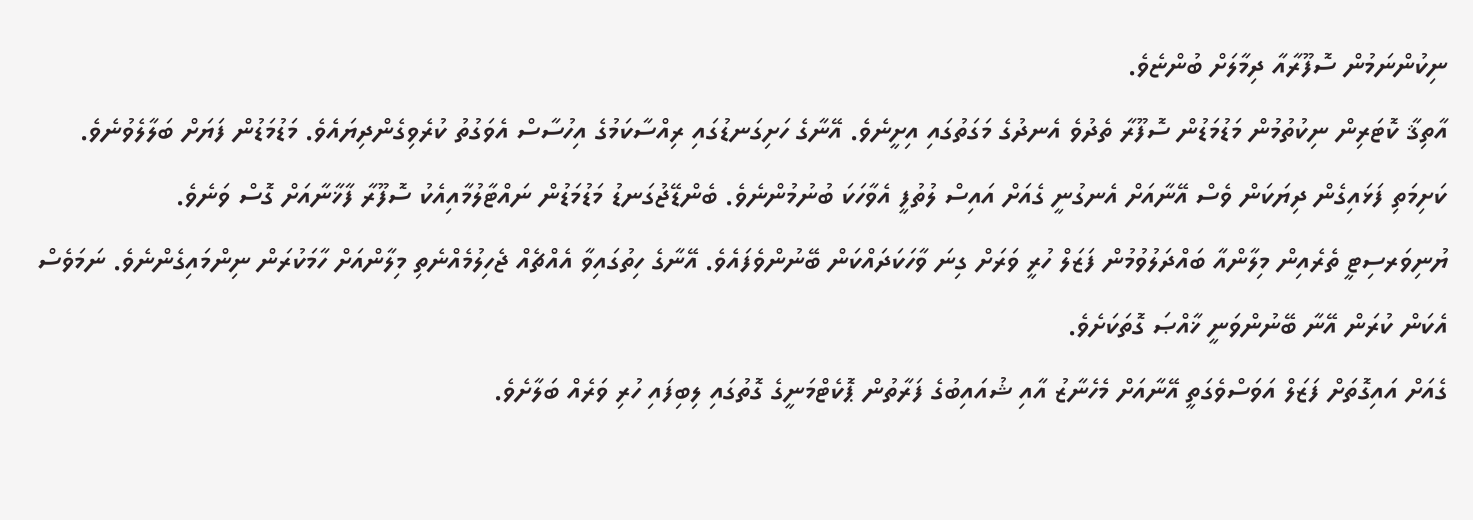ނިކުންނަމުން ސޮފޫރާއާ ދިމާލަށް ބުންޏެވެ.
އާތިޤާ ކޮޓަރިން ނިކުތުމުން މަޑުމަޑުން ސޮފޫރާ ތެދުވެ އެނދުގެ މަގަތުގައި އިށީނެވެ. އޭނާގެ ހަށިގަނޑުގައި ރިއްސާކަމުގެ އިހުސާސް އެވަގުތު ކުރެވިގެންދިޔައެވެ. މަޑުމަޑުން ފަޔަށް ބަލާލެވުނެވެ. ކަށިމަތި ފަޅައިގެން ދިޔަކަން ވެސް އޭނާއަށް އެނގުނީ ގެއަށް އައިސް ލުތުފީ އެވާހަކަ ބުނުމުންނެވެ. ބެންޑޭޖުގަނޑު މަޑުމަޑުން ނައްޓާލުމާއިއެކު ސޮފޫރާ ފާޚާނާއަށް ގޮސް ވަނެވެ.
ޔުނިވަރސިޓީ ތެރެއިން މިލާންއާ ބައްދަލުވުމުން ފަޒަލް ހުރީ ވަރަށް ގިނަ ވާހަކަދައްކަން ބޭނުންވެފައެވެ. އޭނާގެ ހިތުގައިވާ އެއްޗެއް ޖެހިލުމެއްނެތި މިލާންއަށް ހާމަކުރަން ނިންމައިގެންނެވެ. ނަމަވެސް އެކަން ކުރަން އޭނާ ބޭނުންވަނީ ޚާއްޞަ ގޮތަކަށެވެ.
ގެއަށް އައިގޮތަށް ފަޒަލް އަވަސްވެގަތީ އޭނާއަށް މެހެނާޒު އާއި ޝުއައިބުގެ ފަރާތުން ޕޮކެޓްމަނީގެ ގޮތުގައި ލިބިފައި ހުރި ވަރެއް ބަލާށެވެ.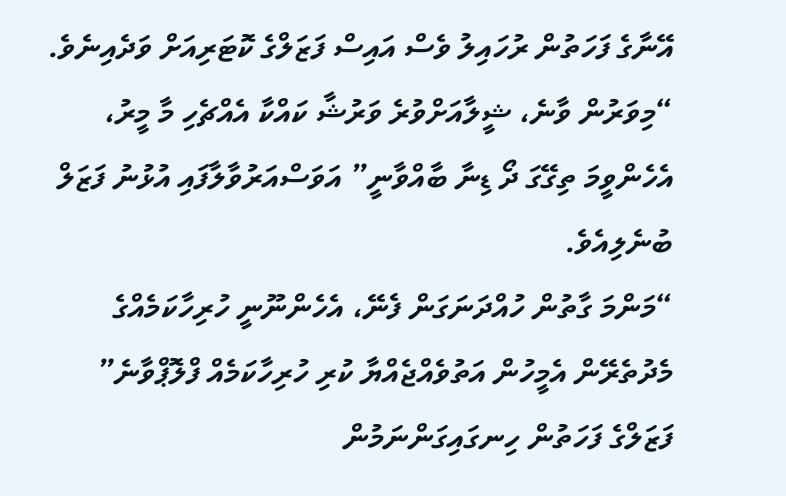އޭނާގެ ފަހަތުން ރުހައިލު ވެސް އައިސް ފަޒަލްގެ ކޮޓަރިއަށް ވަދެއިނެވެ.
“މިވަރުން ވާނެ، ޝީލާއަށްވުރެ ވަރުޝާ ކައްކާ އެއްޗެހި މާ މީރު، އެހެންވީމަ ތިގޭގަ ދޯ ޑިނާ ބާއްވާނީ” އަވަސްއަރުވާލާފައި އުޅުނު ފަޒަލް ބުނެލިއެވެ.
“މަންމަ ގާތުން ހުއްދަނަގަން ފެނޭ، އެހެންނޫނީ ހުރިހާކަމެއްގެ މެދުތެރޭން އެމީހުން އަތުވެއްޖެއްޔާ ކުރި ހުރިހާކަމެއް ފްލޮޕްވާނެ” ފަޒަލްގެ ފަހަތުން ހިނގައިގަންނަމުން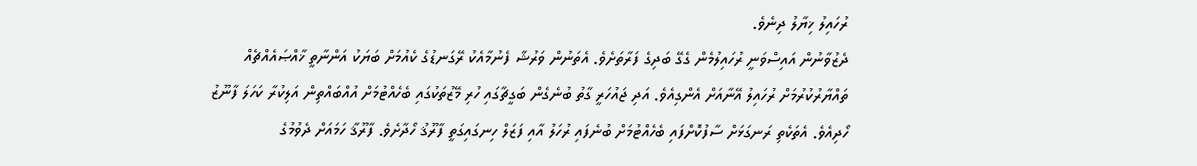ރުހައިލު ޚިޔާލު ދިނެވެ.
ދެޒުވާނުން އައިސްވަނީ ރުހައިލުމެން ގެގޭ ބަދިގެ ފަރާތަށެވެ. އެތަނުން ވަރުޝާ ފެނުމާއެކު ރޭގަނޑުގެ ކެއުމަށް ބަޔަކު އަންނާތީ ޚާއްޞައެއްޗެއް ތައްޔާރުކުރުމަށް ރުހައިލު އޭނާއަށް އެންގިއެވެ. އަދި ޖައުހަރީ ގާތު ބުނެގެން ބަގީޗާގައި ހުރި މޭޒުތަކުގައި ބެހެއްޓުމަށް އުއްބައްތިން އަލިކުރާ ކަހަލަ ފާނޫޒު ހޯދިއެވެ. އެތަކެތި ރަނގަޅަށް ސާފުކޮށްފައި ބެހެއްޓުމަށް ބުނެފައި ރުހަލު އާއި ފަޒަލް ހިނގައިގަތީ ފާރޫޤު ހޯދާށެވެ. ފާރޫޤާ ހަމައަށް ދެވުމުގެ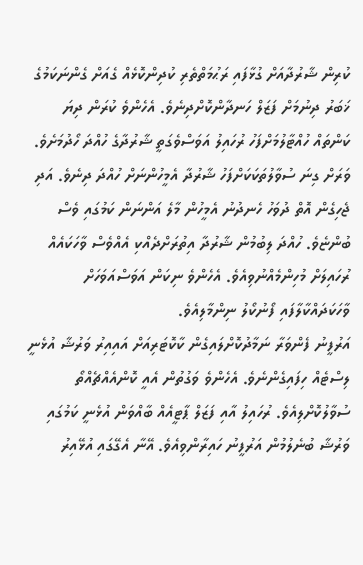ކުރިން ޝާރުދާއަށް ގުޅާފައި ރަޙުމަތްތެރި ކުދިންކޮޅެއް ގެއަށް ގެންނަކަމުގެ ޚަބަރު ދިނުމަށް ފަޒަލް ހަނދާންކޮށްދިނެވެ. އެހެންވެ ކުރަން ދިޔަ ކަންތައް ހުއްޓާލުމަށްފަހު ރުހައިލު އަވަސްވެގަތީ ޝާރުދާގެ ހުއްދަ ހޯދުމަށެވެ. ވަރަށް ގިނަ ސުވާލުތަކަކަށްފަހު ޝާރުދާ އެމީހުންނަށް ހުއްދަ ދިނެވެ. އަދި ޖެހިގެން އޮތް ދުވަހު ހެނދުނު އެމީހުން މާލެ އަންނަން ކަމުގައި ވެސް ބުންޏެވެ. ހުއްދަ ލިބުމުން ޝާރުދާ އިތުރަށްދެއްކި އެއްވެސް ވާހަކައެއް ރުހައިލަށް މުހިންމެއްނުވިއެވެ. އެހެންވެ ނިކަން އަވަސްއަވަހަށް ވާހަކަދައްކާލާފައި ފޯނުކޯލު ނިންމާލިއެވެ.
އަރުފީނު ފެންވަރާ ނަމާދުކޮށްލައިގެން ކާކޮޓަރިއަށް އައިއިރު ވަރުޝާ އުޅެނީ ލިސްޓެއް ހިފައިގެންނެވެ. އެހެންވެ ވަގުތުން އެއީ ކޮންއެއްޗެއްތޯ ސުވާލުކޮށްލިއެވެ. ރުހައިލު އާއި ފަޒަލް ޕާޓީއެއް ބާއްވަން އުޅެނީ ކަމުގައި ވަރުޝާ ބުނެލުމުން އަރުފީނު ހައިރާންވިއެވެ. އޭނާ އެގޭގައި އުޅޭއިރު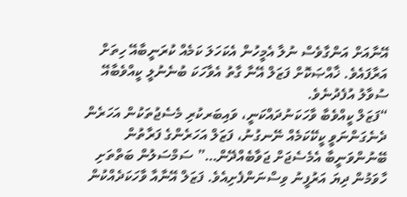އޭނާއަށް އަންގާވެސް ނުލާ އެމީހުން އެކަހަލަ ކަމެއް ކުރަނީބާއޭ ހިތަށް އަރާފައެވެ. ޚާއްޞަކޮށް ފަޒަލް އޭނާ ގާތު އެވާހަކަ ބުނެނުލީ ކީއްވެބާއޭ ސުވާލު އުފެދުނެވެ.
“ފަޒަލް ކީއްވެބާ ވާހަކަނުދައްކަނީ، ވައިބަރކުރި މެސެޖުތަކުން އަހަރެން ދެނެގަންނަވީ ކީކޭކަމެއް ނޭނގުނު، ފަޒަލް އަހަރެންގެ ފަރާތުން ބޭނުންވަނީބާ އެމެސެޖަށް ޖަވާބެއްދޭން…” ސަމްސަލުން ބަތްތަށި ހާވަމުން ދިޔަ އަރުފީނު ވިސްނަންފެށިއެވެ. ފަޒަލް އޭނާއާ ވާހަކަދެއްކުން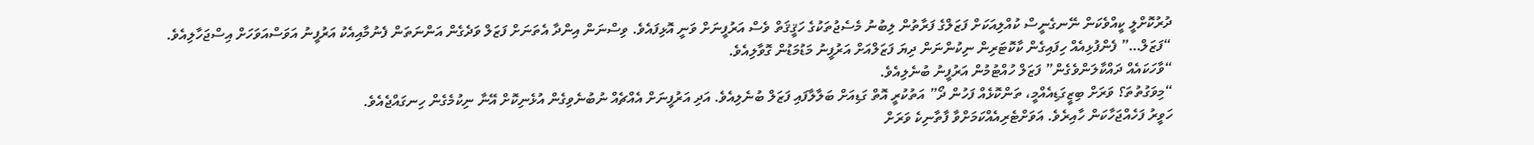ދުރުކޮށްލީ ކީއްވެކަން ނޭނގެނީސް ކުއްލިއަކަށް ފަޒަލްގެ ފަރާތުން ލިބުނު މެސެޖުތަކުގެ ހަޤީޤަތް ވެސް އަރުފީނަށް ވަނީ އޮޅިފައެވެ. ވިސްނަން އިންދާ އެތަނަށް ފަޒަލް ވަދެގެން އަންނަތަން ފެނުމާއިއެކު އަރުފީނު އަވަސްއަވަހަށް އިސްޖަހާލިއެވެ.
“ފަޒަލް…” ފެންފުޅިއެއް ހިފައިގެން ކާކޮޓަރިން ނިކުންނަން ދިޔަ ފަޒަލްއަށް އަރުފީނު މަޑުމަޑުން ގޮވާލިއެވެ.
“ވާހަކައެއް ދައްކާލަންވެގެން” ފަޒަލް ހުއްޓުމުން އަރުފީނު ބުނެލިއެވެ.
“މިވަގުތުތަ؟ ވަރަށް ބިޒީގަޑިއެއްމީ، ތަންކޮޅެއް ފަހުން ދޯ” އަތުކުރީ އޮތް ގަޑިއަށް ބަލާލާފައި ފަޒަލް ބުނެލިއެވެ. އަދި އަރުފީނަށް އެއްޗެއް ނުބުނެވިގެން އުޅެނިކޮށް އޭނާ ނިކުމެގެން ހިނގައްޖެއެވެ.
ހަވީރު ފަހެއްޖަހާކަން ހާއިރެވެ. އަވަށްޓެރިއެއްކަމަށްވާ ފާތާނިކެ ވަރަށް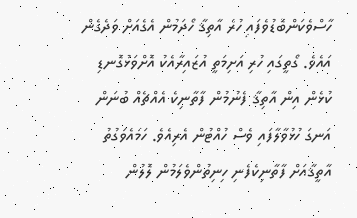ހާސްވެކަންބޮޑުވެފައި ހުރެ އާތިޤާ ހޯދަމުން އެގެއަށް ވަދެގެން އައެވެ. ގޯތީގައި ހުރި އަށިމަތީ އުޒައިރާއެކު އޮށްވަޅުގޮނޑި ކުޅެން އިން އާތިޤާ ފެނުމުން ފާތާނިކެ އެއްޗެއް ބުނަން އަނގަ ހުޅުވާލާފައި ވެސް ހުއްޓުން އެރިއެވެ. ހަމައެވަގުތު އާތީޤާއަށް ފާތާނިކެފެނި ހިނިތުންވެލަމުން ލޮލުން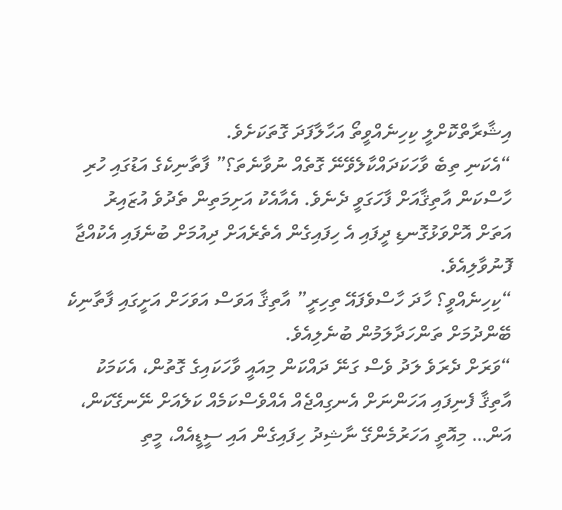އިޝާރާތްކޮށްލީ ކިހިނެއްވީތޯ އަހާލާފަދަ ގޮތަކަށެވެ.
“އެކަނި ތިބެ ވާހަކަދައްކާލެވޭނޭ ގޮތެއް ނުވާނެތަ؟” ފާތާނިކެގެ އަޑުގައި ހުރި ހާސްކަން އާތިޤާއަށް ފާހަގަވީ ދެނެވެ. އެއާއެކު އަށިމަތިން ތެދުވެ އުޒައިރު އަތަށް އޮށްވަޅުގޮނޑި ދީފައި އެ ހިފައިގެން އެތެރެއަށް ދިއުމަށް ބުނެފައި އެކުއްޖާ ފޮނުވާލިއެވެ.
“ކިހިނެއްވީ؟ ހާދަ ހާސްވެފައޭ ތިހިރީ” އާތިޤާ އަވަސް އަވަހަށް އަށީގައި ފާތާނިކެ ބޭންދުމަށް ތަންހަދާލަމުން ބުނެލިއެވެ.
“ވަރަށް ދެރަވެ ލަދު ވެސް ގަނޭ ދައްކަން މިއައީ ވާހަކައިގެ ގޮތުން، އެކަމަކު އާތިޤާ ފެނިފައި އަހަންނަށް އެނގިއްޖެއް އެއްވެސްކަމެއް ކަލެއަށް ނޭނގޭކަން، އަން… މިއޮތީ އަހަރުމެންގޭ ނާޝިދު ހިފައިގެން އައި ސީޑީއެއް، މީތި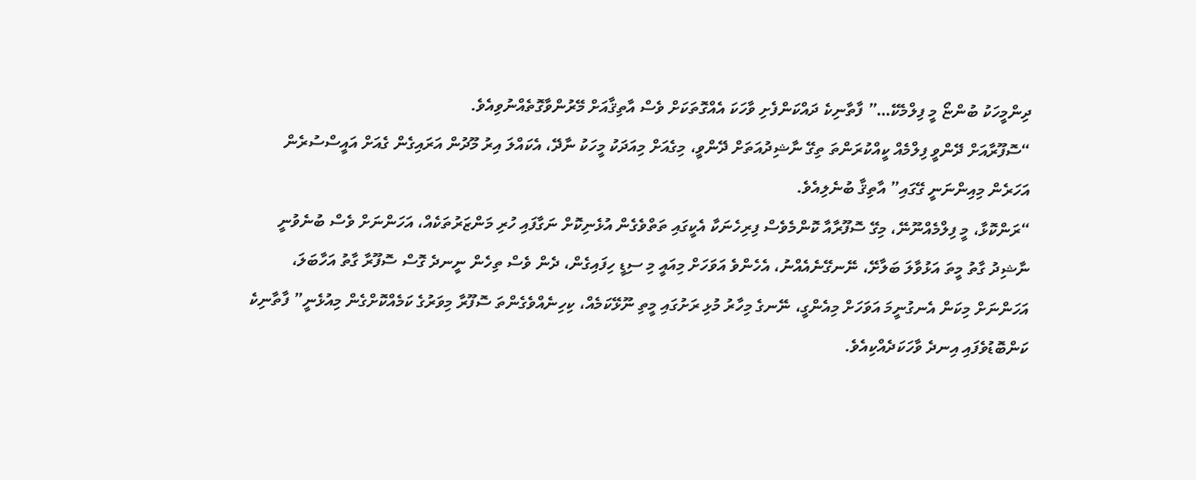ދިންމީހަކު ބުންޏޯ މީ ފިލްމެކޭ…” ފާތާނިކެ ދައްކަންފެށި ވާހަކަ އެއްގޮތަކަށް ވެސް އާތިޤާއަށް މޭރުންވާގޮތެއްނުވިއެވެ.
“ސޮފޫރާއަށް ދޭންވީ ފިލްމެއް ކީއްކުރަންތަ ތިގޭ ނާޝިދުއަތަށް ދޭންވީ، މިގެއަށް މިއަދަކު މީހަކު ނާދޭ، އެކައްލަ އިރު މޫދުން އަރައިގެން ގެއަށް އައީސްސުރެން އަހަރެން މިއިންނަނީ ގޭގައި” އާތިޤާ ބުނެލިއެވެ.
“ރަންކޮޅާ، މީ ފިލްމެއްނޫނޭ، މިގޭ ސޮފޫރާއާ ކޮންމެވެސް ފިރިހެނަކާ އެކީގައި ތަތްވެގެން އުޅެނިކޮށް ނަގާފައި ހުރި މަންޒަރުތަކެއް، އަހަންނަށް ވެސް ބުނެވުނީ ނާޝިދު ގާތު މީތަ އަޅުވާލަ ބަލާށޭ، ނޭނގޭނެއެއްނު، އެހެންވެ އަވަހަށް މިއައީ މި ސިޑީ ހިފައިގެން، ދެން ވެސް ތިހެން ނީނދެ ގޮސް ސޮފޫރާ ގާތު އަހާބަލަ، އަހަންނަށް މިކަން އެނގުނީމަ އަވަހަށް މިއެންގީ، ނޭނގެ މިހާރު މުޅި ރަށުގައި މީތި ނޫޅޭކަމެއް، ކިހިނެއްވެގެންތަ ސޮފޫރާ މިވަރުގެ ކަމެއްކޮށްގެން މިއުޅެނީ” ފާތާނިކެ ކަންބޮޑުވެފައި އިނދެ ވާހަކަދެއްކިއެވެ.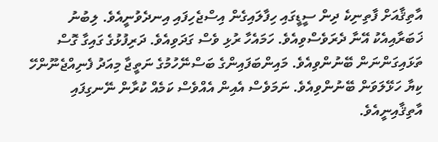އާތިޤާއަށް ފާތިނިކެ ދިން ސީޑީގައި ހިފާލައިގެން އިސްޖެހިފައި އިނދެވުނީއެވެ. ލިބުނު ޚަބަރާއިއެކު އޭނާ ދެރަވެސްވިއެވެ. ހަމައެހާ ރުޅި ވެސް ގަދަވިއެވެ. ދަރިފުޅުގެ ގައިގާ ގޮސް ތަޅައިގަންނަން ބޭނުންވިއެވެ. މައިންބަފައިންގެ ބަސްނޭހުމުގެ ނަތީޖާ މިއަދު ފެނިއްޖެނޫންހޭ ކިޔާ ހަޅޭލަވަން ބޭނުންވިއެވެ. ނަމަވެސް އެއިން އެއްވެސް ކަމެއް ކުރާން ނޭނގިފައި އާތިޤާއިނީއެވެ.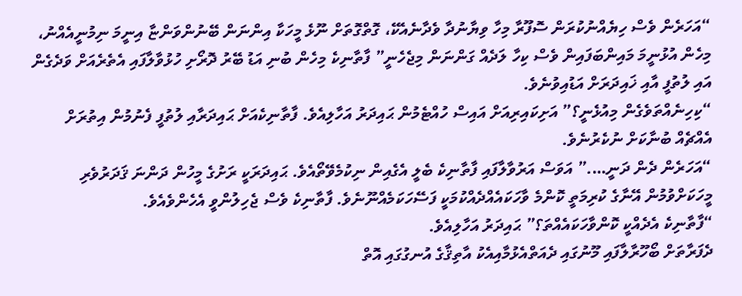“އަހަރެން ވެސް ހިޔެއްނުކުރަން ސޮފޫރާ މިހާ ވިޔާނުދާ ވެދާނެއެކޭ، ގޮތްގޮތަށް ނޫޅެ މީހަކާ އިންނަން ބޭނުންވަންޏާ އިނީމަ ނިމުނީއެއްނު، މިހެން އުޅުނީމަ މައިންބަފައިން ވެސް ކިހާ ލަދެއް ގަންނަން މިޖެހެނީ” ފާތާނިކެ މިހެން ބުނި އަޑު ބޭރު ދޮރޯށި ހުޅުވާލާފައި އެތެރެއަށް ވަދެގެން އައި ލުތުފީ އާއި ޚައިދަރަށް އަޑުއިވުނެވެ.
“ކިހިނެއްތަވެގެން މިއުޅެނީ؟” އަށިކައިރިއަށް އައިސް ހުއްޓެމުން ޙައިދަރު އަހާލިއެވެ. ފާތާނިކެއަށް ޙައިދަރާއި ލުތުފީ ފެނުމުން އިތުރަށް އެއްޗެއް ބުނާކަށް ނުކެރުނެވެ.
“އަހަރެން ދެން ދަނީ….” އަވަސް އަރުވާލާފައި ފާތާނިކެ ބެލީ އެގެއިން ނިކުމެވޭތޯއެވެ. ޙައިދަރަކީ ރަށުގެ މީހުން ދަންނަ ޤަދަރުވެރި މީހަކަށްވުމުން އޭނާގެ ކުރިމަތީ ކޮންމެ ވާހަކައެއްދެއްކުމަކީ ފަސޭހަކަމެއްނޫނެވެ. ފާތާނިކެ ވެސް ޖެހިލުންވީ އެހެންވެއެވެ.
“ފާތާނިކެ އެދެއްކީ ކޮންވާހަކައެއްތަ؟” ޙައިދަރު އަހާލިއެވެ.
ދެފަރާތަށް ބޯހޫރާލާފައި މޫނުގައި ދެއަތްއެޅުމާއިއެކު އާތިޤާގެ އުނގުގައި އޮތް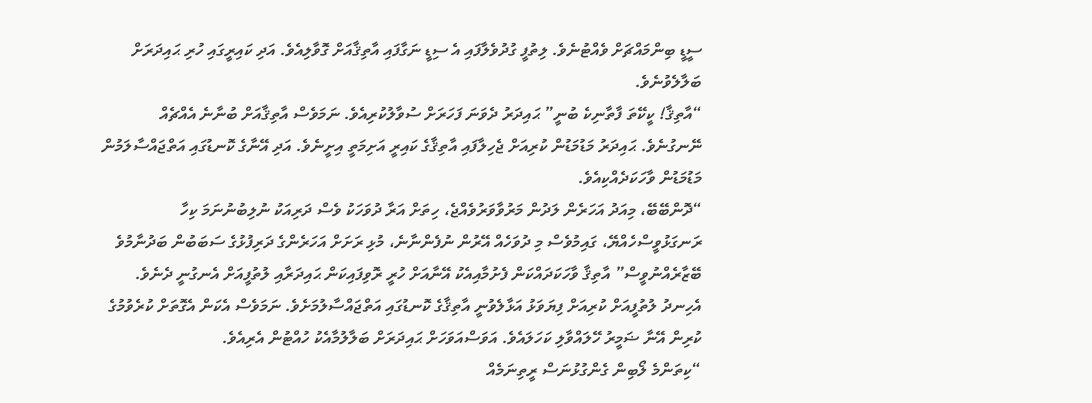ސީޑީ ބިންމައްޗަށް ވެއްޓުނެވެ. ލިތުފީ ގުދުވެލާފައި އެ ސިޑީ ނަގާފައި އާތިޤާއަށް ގޮވާލިއެވެ. އަދި ކައިރީގައި ހުރި ޙައިދަރަށް ބަލާލެވުނެވެ.
“އާތިޤާ! ކީކޭތަ ފާތާނިކެ ބުނީ” ޙައިދަރު ދެވަނަ ފަހަރަށް ސުވާލުކުރިއެވެ. ނަމަވެސް އާތިޤާއަށް ބުނާނެ އެއްޗެއް ނޭނގުނެވެ. ޙައިދަރު މަޑުމަޑުން ކުރިއަށް ޖެހިލާފައި އާތިޤާގެ ކައިރީ އަށިމަތީ އިށީނެވެ. އަދި އޭނާގެ ކޮނޑުގައި އަތްޖައްސާލަމުން މަޑުމަޑުން ވާހަކަދެއްކިއެވެ.
“ދޮންބޭބޭ، މިއަދު އަހަރެން ލަދުން މަރުވާވަރުވެއްޖެ، ހިތަށް އަރާ ދުވަހަކު ވެސް ދަރިއަކު ނުލިބުނުނަމަ ކިހާ ރަނގަޅުވީސްހެއްޔޭ، ގައިމުވެސް މި ދުވަހެއް އޭރުން ނުފެންނާނެ، މުޅި ރަށަށް އަހަރެންގެ ދަރިފުޅުގެ ސަބަބުން ބަދުނާމުވެ ބޭޒާރެއްނުވީސް” އާތިޤާ ވާހަކަދައްކަން ފެށުމާއިއެކު އޭނާއަށް ހުރީ ރޮވިފައިކަން ޙައިދަރާއި ލުތުފީއަށް އެނގުނީ ދެނެވެ. އެހިނދު ލުތުފީއަށް ކުރިއަށް ފިޔަވަޅު އަޅާލެވުނީ އާތިޤާގެ ކޮނޑުގައި އަތްޖައްސާލުމަށެވެ. ނަމަވެސް އެކަން އެގޮތަށް ކުރެވުމުގެ ކުރިން އޭނާ ޟަމީރު ހޭލައްވާލި ކަހަލައެވެ. އަވަސްއަވަހަށް ޙައިދަރަށް ބަލާލުމާއެކު ހުއްޓުން އެރިއެވެ.
“ކިތަންމެ ލޯބިން ގެންގުޅުނަސް ރީތިނަމެއް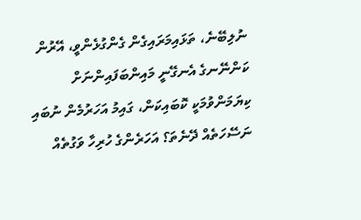ނުލިބޭނެ، ތަޅައިމަރައިގެން ގެންގުޅެންވީ، އޭރުން ކަންނޭނގެ އެނގޭނީ މައިންބަފައިންނަށް ކިޔަމަންވުމަކީ ކޮބައިކަން، ގައިމު އަހަރުމެން ނުބައި ނަސޭހަތެއް ދޭނެތަ؟ އަހަރެންގެ ހުރިހާ ވަގުތެއް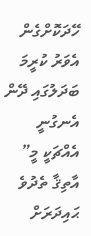ހޭދަކޮށްގެން އެވަރު ކުރީމަ ބަދަލުގައި ދޭން އެނގުނީ އެއްޗަކީ މީ” އާތިޤާ ތެދުވެ ޙައިދަރަށް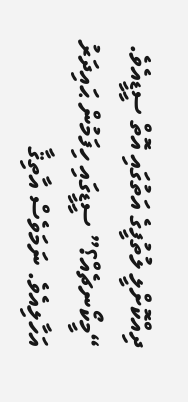ދިއްކޮށްލީ ލުތުފީގެ އަތުގައި އޮތް ސީޑީއެވެ.
“މީކޯނޗެއް؟” ސީޑީގައި ހިފަމުން ޙައިދަރު އަހާލިއެވެ. ނަމަވެސް އާތިޤާ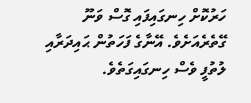ހަރުކޮށް ހިނގައިފައި ގޮސް ވަނޫ ގޭތެރެއަށެވެ. އޭނާގެ ފަހަތުން ޙައިދަރާއި ލުތުފީ ވެސް ހިނގައިގަތެވެ.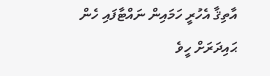އާތިޤާ އެހުރީ ހަމައިން ނައްޓާފައި ހެން ޙައިދަރަށް ހީވެ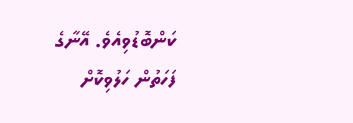ކަންބޮޑުވިއެވެ. އޭނާގެ ފަހަތުން ހަލުވިކޮށް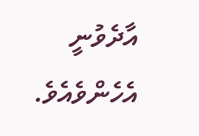އާދެވުނީ އެހެންވެއެވެ.